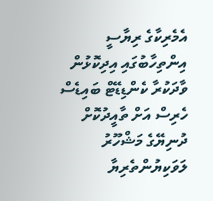އެމެރިކާގެ ރިޔާސީ އިންތިހާބުގައި އިދިކޮޅުން ވާދަކުރާ ކެންޑިޑޭޓް ބައިޑެސް ހެރިސް އަށް ތާއީދުކޮށް ދުނިޔޭގެ މަޝްހޫރު ލަވަކިޔުންތެރިޔާ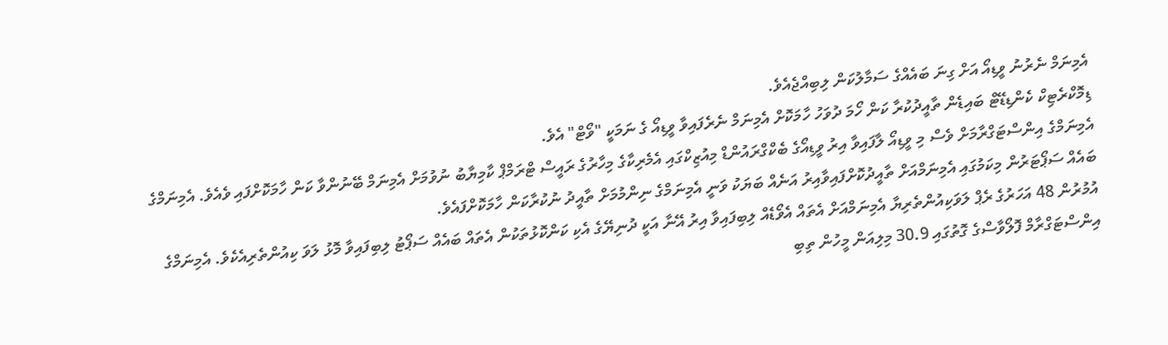އެމިނަމް ނެރުނު ވީޑިއޯ އަށް ގިނަ ބައެއްގެ ސަމާލުކަން ލިބިއްޖެއެވެ.
ޑިމޮކްރެޓިކް ކެންޑިޑޭޓް ބައިޑެން ތާއީދުކުރާ ކަން ހޯމަ ދުވަހު ހާމަކޮށް އެމިނަމް ނެރެފައިވާ ވީޑިއޯ ގެ ނަމަކީ "ވޯޓް" އެވެ.
އެމިނަމްގެ އިންސްޓަގްރާމަށް ވެސް މި ވީޑިއޯ ލާފައިވާ އިރު ވީޑިއޯގެ ބެކްގްރައުންޑް މިއުޒިކްގައި އެމެރިކާގެ މިހާރުގެ ރައީސް ޓްރަމްޕް ކާމިޔާބު ނުވުމަށް އެމިނަމް ބޭނުންވާ ކަން ހާމަކޮށްފައި ވެއެވެ. އެމިނަމްގެ ބައެއް ސަޕޯޓަރުން މިކަމުގައި އެމިނަމްއަށް ތާއީދުކޮށްފައިވާއިރު އަނެއް ބަޔަކު ވަނީ އެމިނަމްގެ ނިންމުމަށް ތާއީދު ނުކުރާކަން ހާމަކޮށްފައެވެ.
އުމުރުން 48 އަހަރުގެ ރެޕް ލަވަކިއުންތެރިޔާ އެމިނަމްއަށް އެތައް އެވޯޑެއް ލިބިފައިވާ އިރު އޭނާ އަކީ ދުނިޔޭގެ އެކި ކަންކޮޅުތަކުން އެތައް ބައެއް ސަޕޯޓު ލިބިފައިވާ މޮޅު ލަވަ ކިއުންތެރިއެކެވެ. އެމިނަމްގެ އިންސްޓަގްރާމް ފޮލޯވާސްގެ ގޮތުގައި 30.9 މިލިއަން މީހުން ތިބި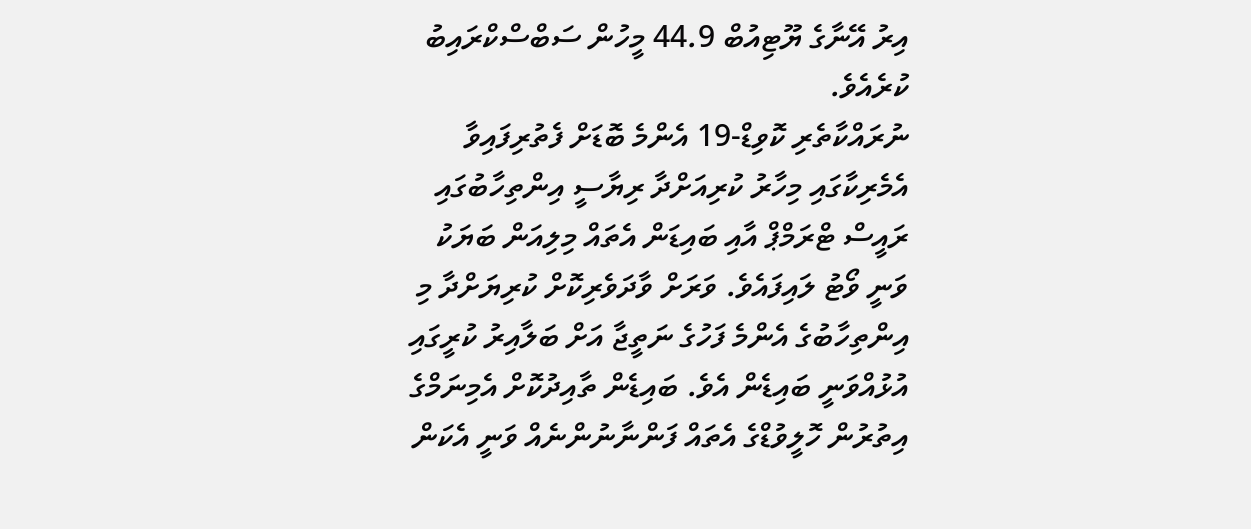އިރު އޭނާގެ ޔޫޓިއުބް 44.9 މީހުން ސަބްސްކްރައިބު ކުރެއެވެ.
ނުރައްކާތެރި ކޮވިޑް-19 އެންމެ ބޮޑަށް ފެތުރިފައިވާ އެމެރިކާގައި މިހާރު ކުރިއަށްދާ ރިޔާސީ އިންތިހާބުގައި ރައީސް ޓްރަމްޕް އާއި ބައިޑަން އެތައް މިލިއަން ބަޔަކު ވަނީ ވޯޓު ލައިފައެވެ. ވަރަށް ވާދަވެރިކޮށް ކުރިޔަށްދާ މި އިންތިހާބުގެ އެންމެ ފަހުގެ ނަތީޖާ އަށް ބަލާއިރު ކުރީގައި އުޅުއްވަނީ ބައިޑެން އެވެ. ބައިޑެން ތާއިދުކޮށް އެމިނަމްގެ އިތުރުން ހޮލީވުޑްގެ އެތައް ފަންނާނުންނެއް ވަނީ އެކަން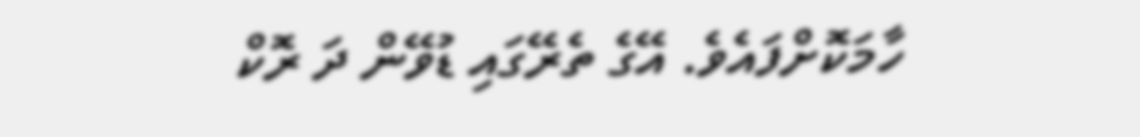ހާމަކޮށްފައެވެ. އޭގެ ތެރޭގައި ޑުވޭން ދަ ރޮކް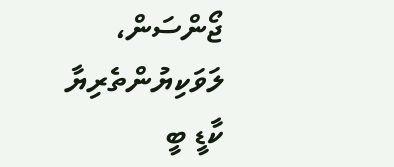ޖޯންސަން، ލަވަކިޔުންތެރިޔާ ކާޑީ ބީ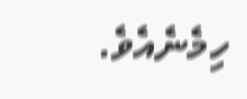ހިމެނެއެވެ.